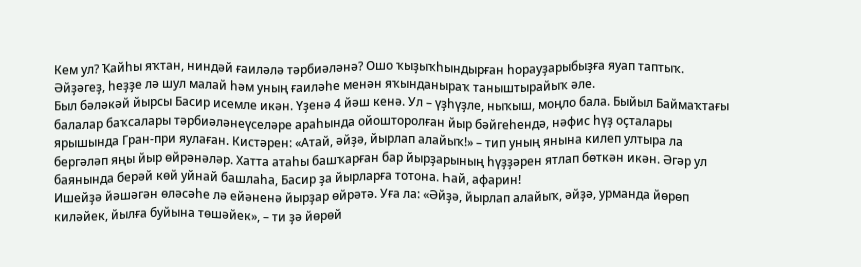Кем ул? Ҡайһы яҡтан, ниндәй ғаиләлә тәрбиәләнә? Ошо ҡыҙыҡһындырған һорауҙарыбыҙға яуап таптыҡ. Әйҙәгеҙ, һеҙҙе лә шул малай һәм уның ғаиләһе менән яҡынданыраҡ таныштырайыҡ әле.
Был бәләкәй йырсы Басир исемле икән. Үҙенә 4 йәш кенә. Ул – үҙһүҙле, ныҡыш, моңло бала. Быйыл Баймаҡтағы балалар баҡсалары тәрбиәләнеүселәре араһында ойошторолған йыр бәйгеһендә, нәфис һүҙ оҫталары ярышында Гран-при яулаған. Кистәрен: «Атай, әйҙә, йырлап алайыҡ!» – тип уның янына килеп ултыра ла бергәләп яңы йыр өйрәнәләр. Хатта атаһы башҡарған бар йырҙарының һүҙҙәрен ятлап бөткән икән. Әгәр ул баянында берәй көй уйнай башлаһа, Басир ҙа йырларға тотона. Һай, афарин!
Ишейҙә йәшәгән өләсәһе лә ейәненә йырҙар өйрәтә. Уға ла: «Әйҙә, йырлап алайыҡ, әйҙә, урманда йөрөп киләйек, йылға буйына төшәйек», – ти ҙә йөрөй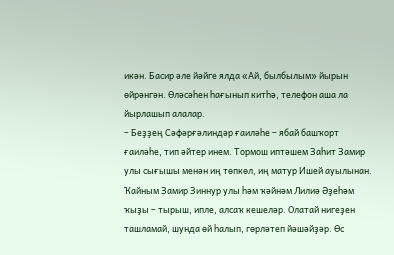икән. Басир әле йәйге ялда «Ай, былбылым» йырын өйрәнгән. Өләсәһен һағынып китһә, телефон аша ла йырлашып алалар.
– Беҙҙең Сәфәрғәлиндәр ғаиләһе – ябай башҡорт ғаиләһе, тип әйтер инем. Тормош иптәшем Заһит Замир улы сығышы менән иң төпкөл, иң матур Ишей ауылынан. Ҡайным Замир Зиннур улы һәм ҡәйнәм Лилиә Әҙеһәм ҡыҙы – тырыш, ипле, алсаҡ кешеләр. Олатай нигеҙен ташламай, шунда өй һалып, гөрләтеп йәшәйҙәр. Өс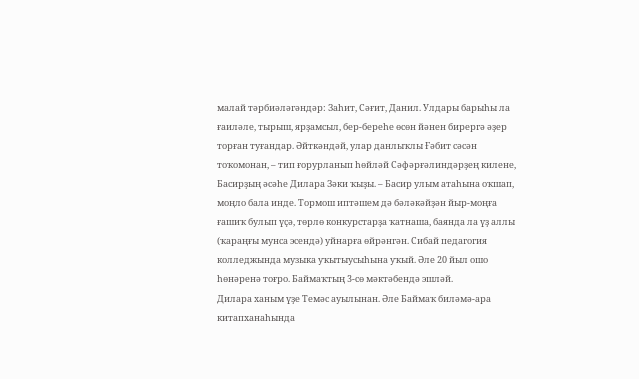малай тәрбиәләгәндәр: Заһит, Сәғит, Данил. Улдары барыһы ла ғаиләле, тырыш, ярҙамсыл, бер-береһе өсөн йәнен бирергә әҙер торған туғандар. Әйткәндәй, улар данлыҡлы Ғәбит сәсән тоҡомонан, – тип ғорурланып һөйләй Сәфәрғәлиндәрҙең килене, Басирҙың әсәһе Дилара Зәки ҡыҙы. – Басир улым атаһына оҡшап, моңло бала инде. Тормош иптәшем дә бәләкәйҙән йыр-моңға ғашиҡ булып үҫә, төрлө конкурстарҙа ҡатнаша, баянда ла үҙ аллы (ҡараңғы мунса эсендә) уйнарға өйрәнгән. Сибай педагогия колледжында музыка уҡытыусыһына уҡый. Әле 20 йыл ошо һөнәренә тоғро. Баймаҡтың 3-сө мәктәбендә эшләй.
Дилара ханым үҙе Темәс ауылынан. Әле Баймаҡ биләмә-ара китапханаһында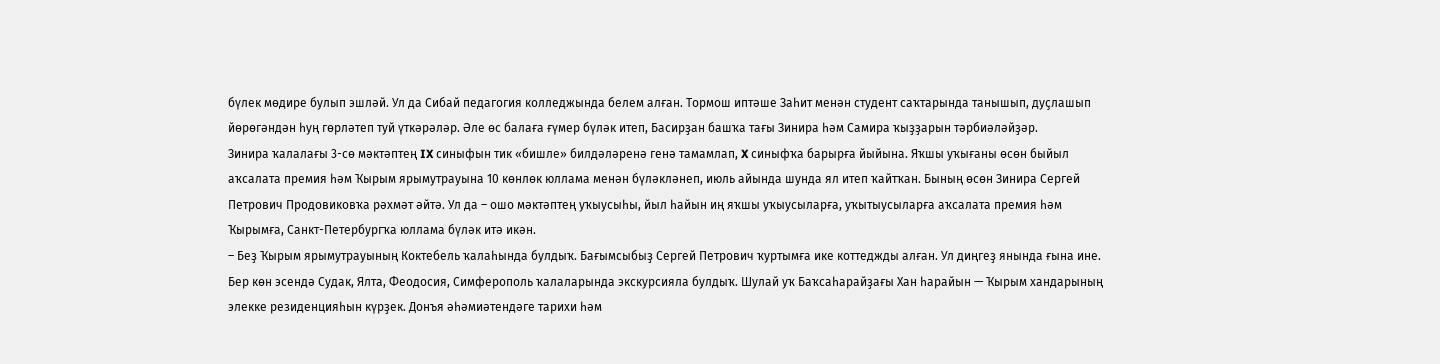бүлек мөдире булып эшләй. Ул да Сибай педагогия колледжында белем алған. Тормош иптәше Заһит менән студент саҡтарында танышып, дуҫлашып йөрөгәндән һуң гөрләтеп туй үткәрәләр. Әле өс балаға ғүмер бүләк итеп, Басирҙан башҡа тағы Зинира һәм Самира ҡыҙҙарын тәрбиәләйҙәр.
Зинира ҡалалағы 3-сө мәктәптең IX синыфын тик «бишле» билдәләренә генә тамамлап, X синыфҡа барырға йыйына. Яҡшы уҡығаны өсөн быйыл аҡсалата премия һәм Ҡырым ярымутрауына 10 көнлөк юллама менән бүләкләнеп, июль айында шунда ял итеп ҡайтҡан. Бының өсөн Зинира Сергей Петрович Продовиковҡа рәхмәт әйтә. Ул да – ошо мәктәптең уҡыусыһы, йыл һайын иң яҡшы уҡыусыларға, уҡытыусыларға аҡсалата премия һәм Ҡырымға, Санкт-Петербургҡа юллама бүләк итә икән.
– Беҙ Ҡырым ярымутрауының Коктебель ҡалаһында булдыҡ. Бағымсыбыҙ Сергей Петрович ҡуртымға ике коттеджды алған. Ул диңгеҙ янында ғына ине. Бер көн эсендә Судак, Ялта, Феодосия, Симферополь ҡалаларында экскурсияла булдыҡ. Шулай уҡ Баҡсаһарайҙағы Хан һарайын — Ҡырым хандарының элекке резиденцияһын күрҙек. Донъя әһәмиәтендәге тарихи һәм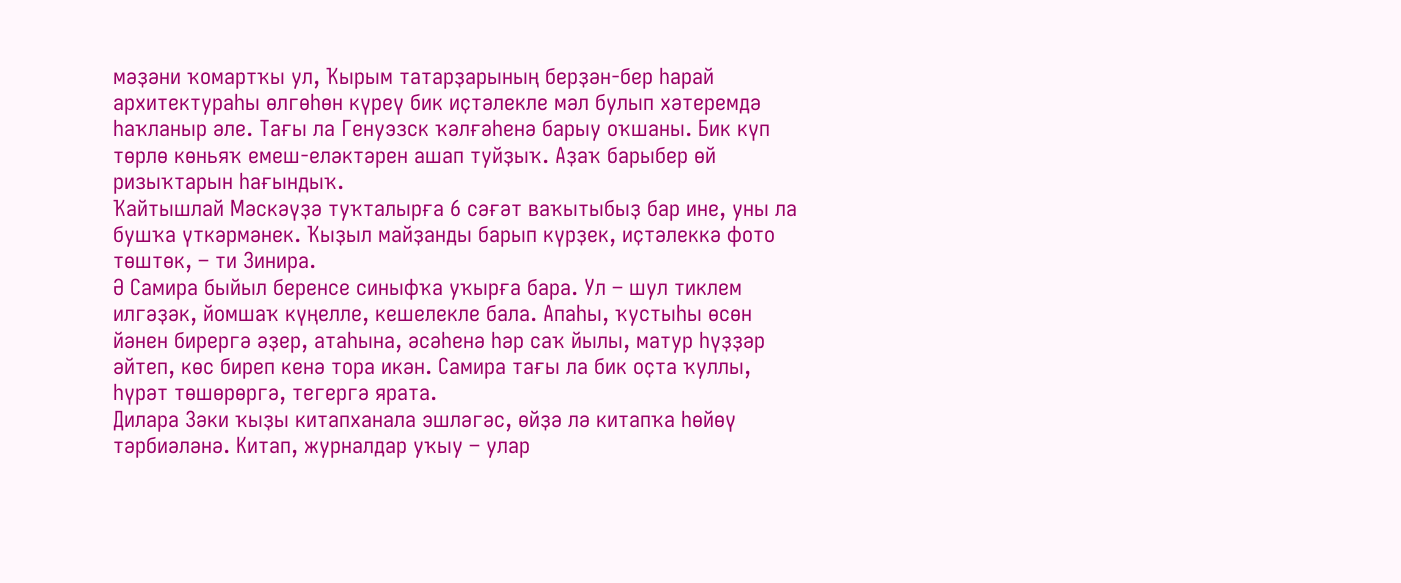мәҙәни ҡомартҡы ул, Ҡырым татарҙарының берҙән-бер һарай архитектураһы өлгөһөн күреү бик иҫтәлекле мәл булып хәтеремдә һаҡланыр әле. Тағы ла Генуэзск ҡәлғәһенә барыу оҡшаны. Бик күп төрлө көньяҡ емеш-еләктәрен ашап туйҙыҡ. Аҙаҡ барыбер өй ризыҡтарын һағындыҡ.
Ҡайтышлай Мәскәүҙә туҡталырға 6 сәғәт ваҡытыбыҙ бар ине, уны ла бушҡа үткәрмәнек. Ҡыҙыл майҙанды барып күрҙек, иҫтәлеккә фото төштөк, – ти Зинира.
Ә Самира быйыл беренсе синыфҡа уҡырға бара. Ул – шул тиклем илгәҙәк, йомшаҡ күңелле, кешелекле бала. Апаһы, ҡустыһы өсөн йәнен бирергә әҙер, атаһына, әсәһенә һәр саҡ йылы, матур һүҙҙәр әйтеп, көс биреп кенә тора икән. Самира тағы ла бик оҫта ҡуллы, һүрәт төшөрөргә, тегергә ярата.
Дилара Зәки ҡыҙы китапханала эшләгәс, өйҙә лә китапҡа һөйөү тәрбиәләнә. Китап, журналдар уҡыу – улар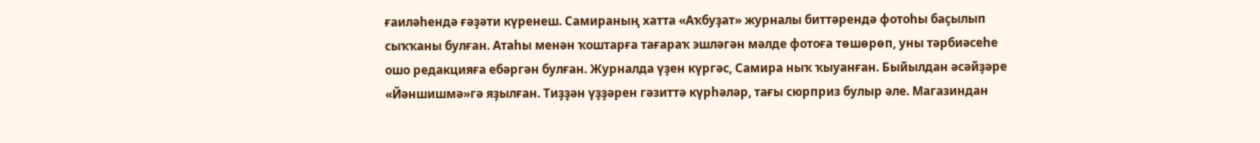ғаиләһендә ғәҙәти күренеш. Самираның хатта «Аҡбуҙат» журналы биттәрендә фотоһы баҫылып сыҡҡаны булған. Атаһы менән ҡоштарға тағараҡ эшләгән мәлде фотоға төшөрөп, уны тәрбиәсеһе ошо редакцияға ебәргән булған. Журналда үҙен күргәс, Самира ныҡ ҡыуанған. Быйылдан әсәйҙәре «Йәншишмә»гә яҙылған. Тиҙҙән үҙҙәрен гәзиттә күрһәләр, тағы сюрприз булыр әле. Магазиндан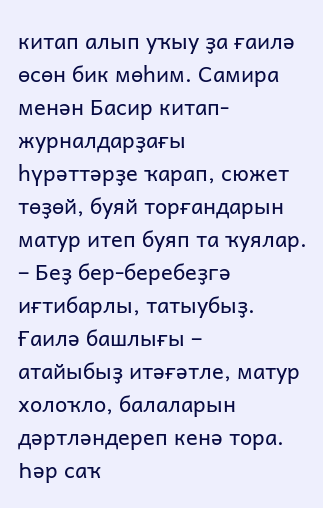китап алып уҡыу ҙа ғаилә өсөн бик мөһим. Самира менән Басир китап-журналдарҙағы һүрәттәрҙе ҡарап, сюжет төҙөй, буяй торғандарын матур итеп буяп та ҡуялар.
– Беҙ бер-беребеҙгә иғтибарлы, татыубыҙ. Ғаилә башлығы – атайыбыҙ итәғәтле, матур холоҡло, балаларын дәртләндереп кенә тора. Һәр саҡ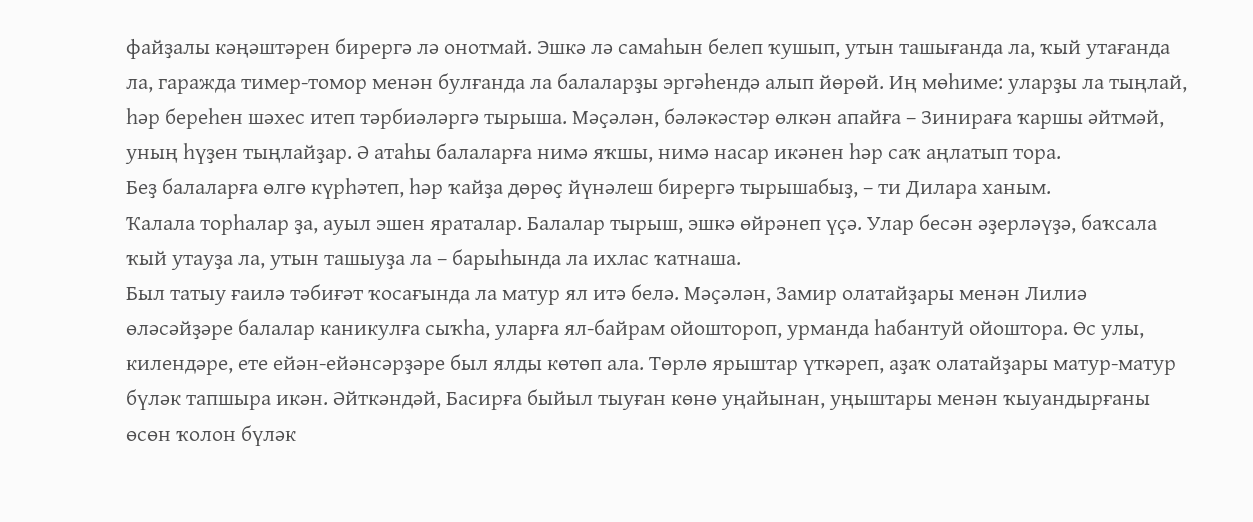файҙалы кәңәштәрен бирергә лә онотмай. Эшкә лә самаһын белеп ҡушып, утын ташығанда ла, ҡый утағанда ла, гаражда тимер-томор менән булғанда ла балаларҙы эргәһендә алып йөрөй. Иң мөһиме: уларҙы ла тыңлай, һәр береһен шәхес итеп тәрбиәләргә тырыша. Мәҫәлән, бәләкәстәр өлкән апайға – Зинираға ҡаршы әйтмәй, уның һүҙен тыңлайҙар. Ә атаһы балаларға нимә яҡшы, нимә насар икәнен һәр саҡ аңлатып тора.
Беҙ балаларға өлгө күрһәтеп, һәр ҡайҙа дөрөҫ йүнәлеш бирергә тырышабыҙ, – ти Дилара ханым.
Ҡалала торһалар ҙа, ауыл эшен яраталар. Балалар тырыш, эшкә өйрәнеп үҫә. Улар бесән әҙерләүҙә, баҡсала ҡый утауҙа ла, утын ташыуҙа ла – барыһында ла ихлас ҡатнаша.
Был татыу ғаилә тәбиғәт ҡосағында ла матур ял итә белә. Мәҫәлән, Замир олатайҙары менән Лилиә өләсәйҙәре балалар каникулға сыҡһа, уларға ял-байрам ойоштороп, урманда һабантуй ойоштора. Өс улы, килендәре, ете ейән-ейәнсәрҙәре был ялды көтөп ала. Төрлө ярыштар үткәреп, аҙаҡ олатайҙары матур-матур бүләк тапшыра икән. Әйткәндәй, Басирға быйыл тыуған көнө уңайынан, уңыштары менән ҡыуандырғаны өсөн ҡолон бүләк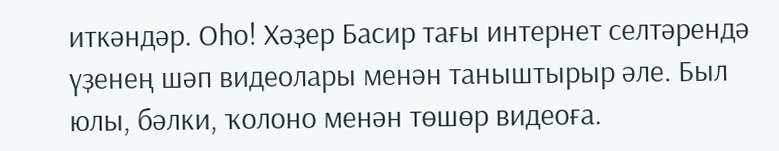иткәндәр. Оһо! Хәҙер Басир тағы интернет селтәрендә үҙенең шәп видеолары менән таныштырыр әле. Был юлы, бәлки, ҡолоно менән төшөр видеоға.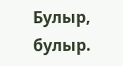Булыр, булыр.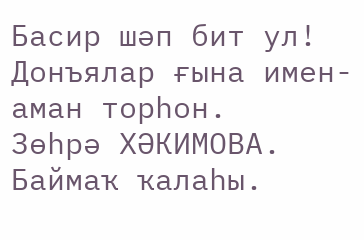Басир шәп бит ул! Донъялар ғына имен-аман торһон.
Зөһрә ХӘКИМОВА.
Баймаҡ ҡалаһы.